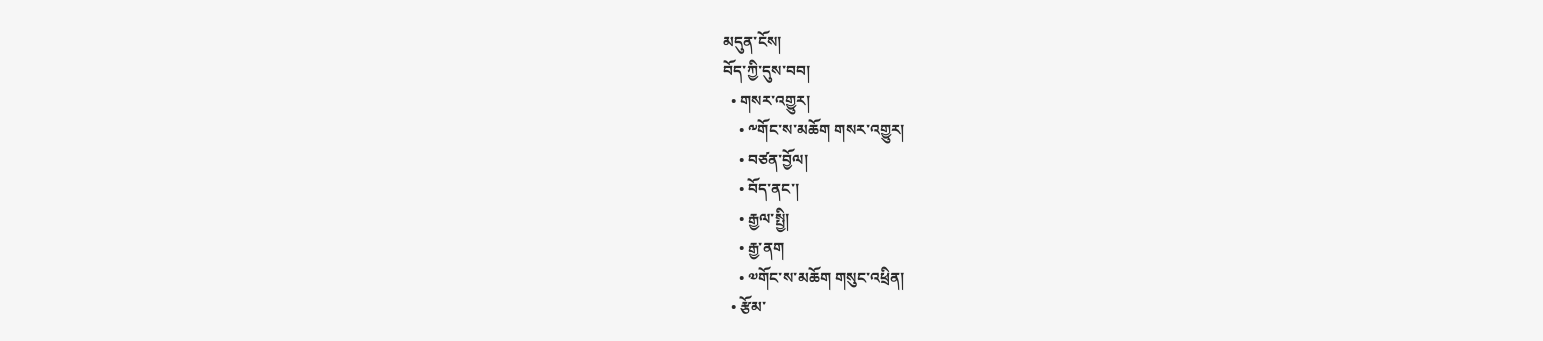མདུན་ངོས།
བོད་ཀྱི་དུས་བབ།
  • གསར་འགྱུར།
    • ༸གོང་ས་མཆོག གསར་འགྱུར།
    • བཙན་བྱོལ།
    • བོད་ནང་།
    • རྒྱལ་སྤྱི།
    • རྒྱ་ནག
    • ༧གོང་ས་མཆོག གསུང་འཕྲིན།
  • རྩོམ་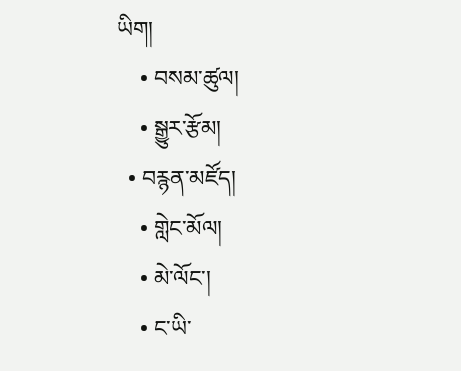ཡིག།
    • བསམ་ཚུལ།
    • སྒྱུར་རྩོམ།
  • བརྙན་མཛོད།
    • གླེང་མོལ།
    • མེ་ལོང་།
    • ང་ཡི་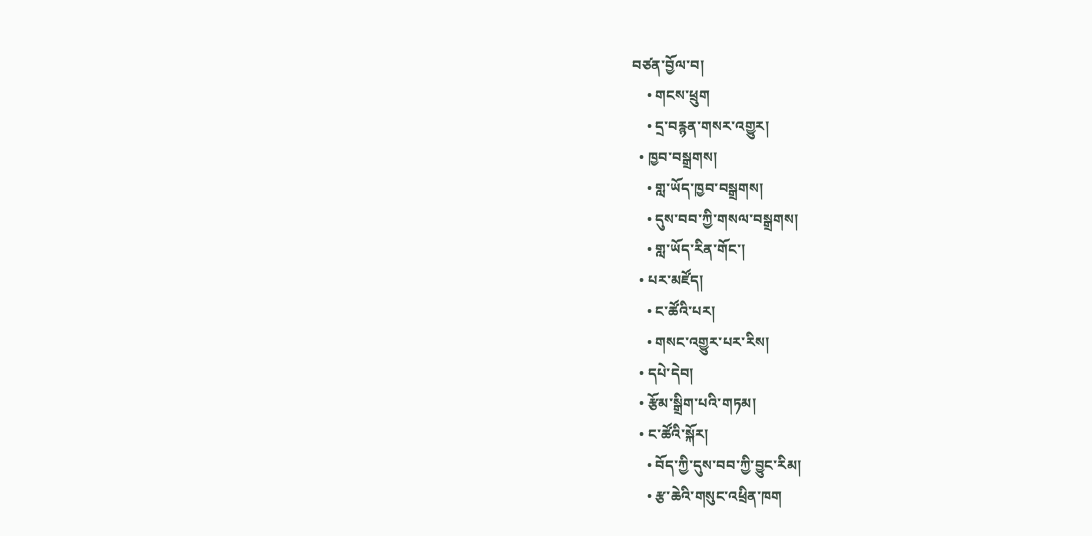བཙན་བྱོལ་བ།
    • གངས་ཕྲུག
    • དྲ་བརྙན་གསར་འགྱུར།
  • ཁྱབ་བསྒྲགས།
    • གླ་ཡོད་ཁྱབ་བསྒྲགས།
    • དུས་བབ་ཀྱི་གསལ་བསྒྲགས།
    • གླ་ཡོད་རིན་གོང་།
  • པར་མཛོད།
    • ང་ཚོའི་པར།
    • གསང་འགྱུར་པར་རིས།
  • དཔེ་དེབ།
  • རྩོམ་སྒྲིག་པའི་གཏམ།
  • ང་ཚོའི་སྐོར།
    • བོད་ཀྱི་དུས་བབ་ཀྱི་བྱུང་རིམ།
    • རྩ་ཆེའི་གསུང་འཕྲིན་ཁག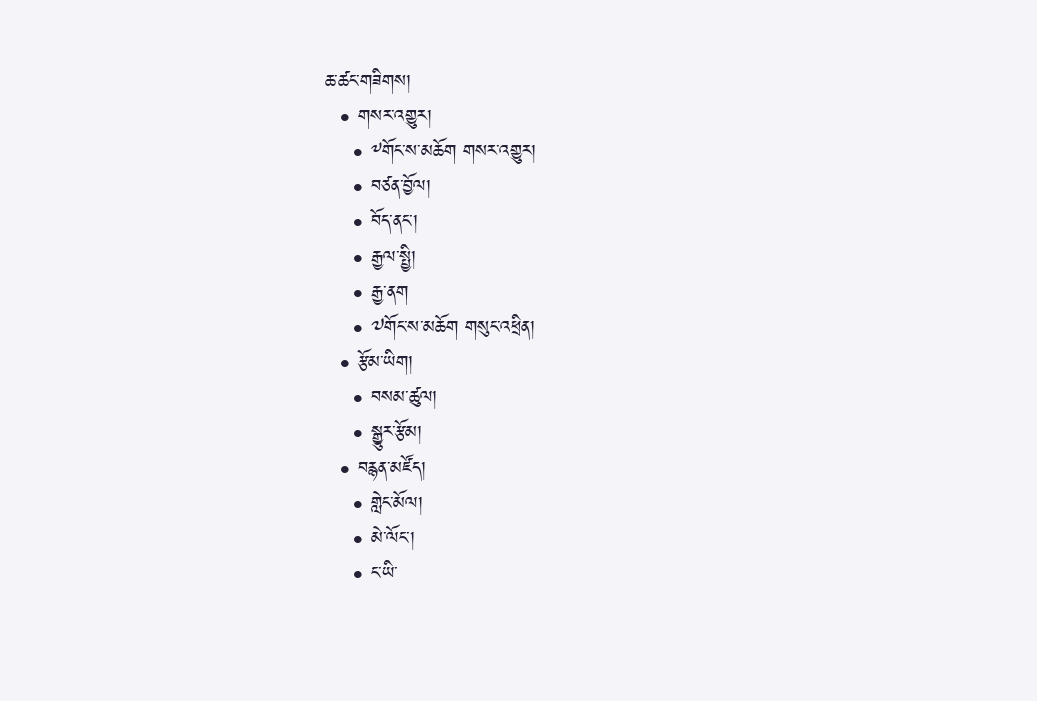ཆ་ཚང་གཟིགས།
  • གསར་འགྱུར།
    • ༸གོང་ས་མཆོག གསར་འགྱུར།
    • བཙན་བྱོལ།
    • བོད་ནང་།
    • རྒྱལ་སྤྱི།
    • རྒྱ་ནག
    • ༧གོང་ས་མཆོག གསུང་འཕྲིན།
  • རྩོམ་ཡིག།
    • བསམ་ཚུལ།
    • སྒྱུར་རྩོམ།
  • བརྙན་མཛོད།
    • གླེང་མོལ།
    • མེ་ལོང་།
    • ང་ཡི་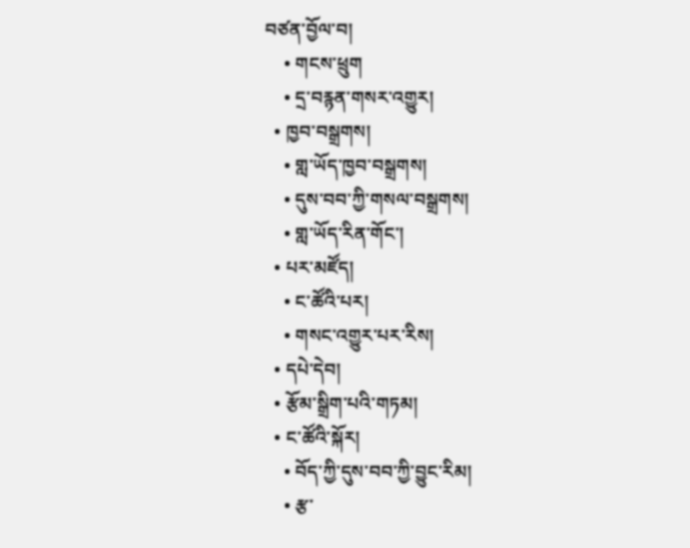བཙན་བྱོལ་བ།
    • གངས་ཕྲུག
    • དྲ་བརྙན་གསར་འགྱུར།
  • ཁྱབ་བསྒྲགས།
    • གླ་ཡོད་ཁྱབ་བསྒྲགས།
    • དུས་བབ་ཀྱི་གསལ་བསྒྲགས།
    • གླ་ཡོད་རིན་གོང་།
  • པར་མཛོད།
    • ང་ཚོའི་པར།
    • གསང་འགྱུར་པར་རིས།
  • དཔེ་དེབ།
  • རྩོམ་སྒྲིག་པའི་གཏམ།
  • ང་ཚོའི་སྐོར།
    • བོད་ཀྱི་དུས་བབ་ཀྱི་བྱུང་རིམ།
    • རྩ་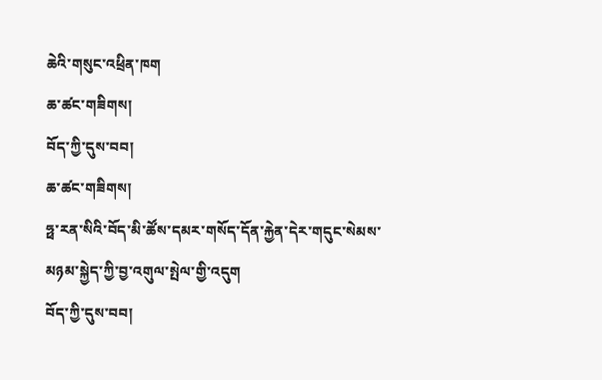ཆེའི་གསུང་འཕྲིན་ཁག
ཆ་ཚང་གཟིགས།
བོད་ཀྱི་དུས་བབ།
ཆ་ཚང་གཟིགས།
ཧྥ་རན་སིའི་བོད་མི་ཚོས་དམར་གསོད་དོན་རྐྱེན་དེར་གདུང་སེམས་མཉམ་སྐྱེད་ཀྱི་བྱ་འགུལ་སྤེལ་གྱི་འདུག
བོད་ཀྱི་དུས་བབ།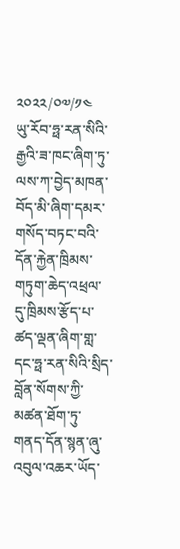༢༠༢༢/༠༧/༡༤
ཡུ་རོབ་ཧྥ་རན་སིའི་རྒྱའི་ཟ་ཁང་ཞིག་ཏུ་ལས་ཀ་བྱེད་མཁན་བོད་མི་ཞིག་དམར་གསོད་བཏང་བའི་དོན་རྐྱེན་ཁྲིམས་གཏུག་ཆེད་འཕྲལ་དུ་ཁྲིམས་རྩོད་པ་ཚད་ལྡན་ཞིག་གླ་དང་ཧྥ་རན་སིའི་སྲིད་བློན་སོགས་ཀྱི་མཚན་ཐོག་ཏུ་གནད་དོན་སྙན་ཞུ་འབུལ་འཆར་ཡོད་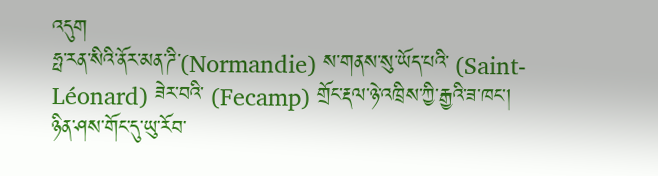འདུག
ཧྥ་རན་སིའི་ནོར་མན་ཌི་(Normandie) ས་གནས་སུ་ཡོད་པའི་ (Saint-Léonard) ཟེར་བའི་ (Fecamp) གྲོང་རྡལ་ཉེ་འཁྲིས་ཀྱི་རྒྱའི་ཟ་ཁང་།
ཉིན་ཤས་གོང་དུ་ཡུ་རོབ་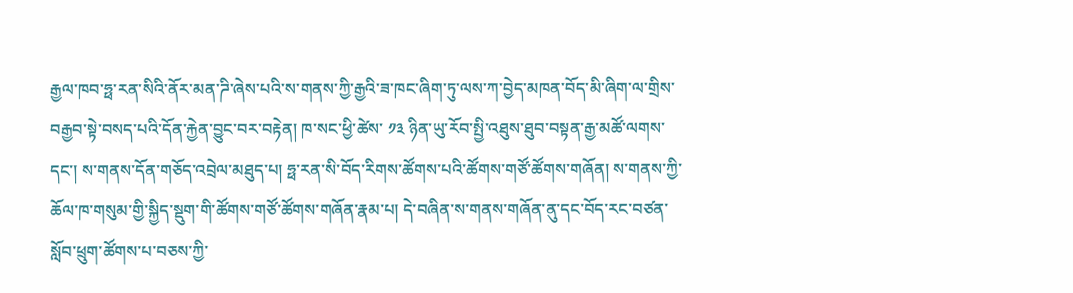རྒྱལ་ཁབ་ཧྥ་རན་སིའི་ནོར་མན་ཌི་ཞེས་པའི་ས་གནས་ཀྱི་རྒྱའི་ཟ་ཁང་ཞིག་ཏུ་ལས་ཀ་བྱེད་མཁན་བོད་མི་ཞིག་ལ་གྲིས་བརྒྱབ་སྟེ་བསད་པའི་དོན་རྐྱེན་བྱུང་བར་བརྟེན། ཁ་སང་ཕྱི་ཚེས་ ༡༣ ཉིན་ཡུ་རོབ་སྤྱི་འཐུས་ཐུབ་བསྟན་རྒྱ་མཚོ་ལགས་དང་། ས་གནས་དོན་གཅོད་འབྲེལ་མཐུད་པ། ཧྥ་རན་སི་བོད་རིགས་ཚོགས་པའི་ཚོགས་གཙོ་ཚོགས་གཞོན། ས་གནས་ཀྱི་ཆོལ་ཁ་གསུམ་གྱི་སྐྱིད་སྡུག་གི་ཚོགས་གཙོ་ཚོགས་གཞོན་རྣམ་པ། དེ་བཞིན་ས་གནས་གཞོན་ནུ་དང་བོད་རང་བཙན་སློབ་ཕྲུག་ཚོགས་པ་བཅས་ཀྱི་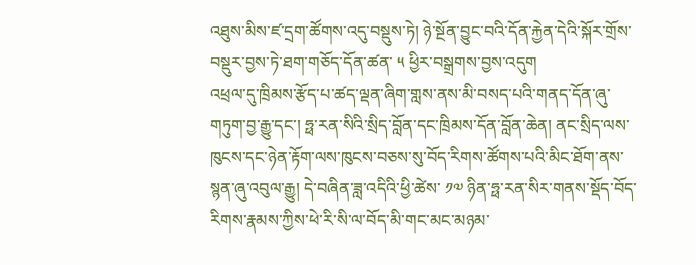འཐུས་མིས་ཛ་དྲག་ཚོགས་འདུ་བསྡུས་ཏེ། ཉེ་སྔོན་བྱུང་བའི་དོན་རྐྱེན་དེའི་སྐོར་གྲོས་བསྡུར་བྱས་ཏེ་ཐག་གཅོད་དོན་ཚན་ ༥ ཕྱིར་བསྒྲགས་བྱས་འདུག
འཕྲལ་དུ་ཁྲིམས་རྩོད་པ་ཚད་ལྡན་ཞིག་གླས་ནས་མི་བསད་པའི་གནད་དོན་ཞུ་གཏུག་བྱ་རྒྱུ་དང་། ཧྥ་རན་སིའི་སྲིད་བློན་དང་ཁྲིམས་དོན་བློན་ཆེན། ནང་སྲིད་ལས་ཁུངས་དང་ཉེན་རྟོག་ལས་ཁུངས་བཅས་སུ་བོད་རིགས་ཚོགས་པའི་མིང་ཐོག་ནས་སྙན་ཞུ་འབུལ་རྒྱུ། དེ་བཞིན་ཟླ་འདིའི་ཕྱི་ཚེས་ ༡༧ ཉིན་ཧྥ་རན་སིར་གནས་སྡོད་བོད་རིགས་རྣམས་ཀྱིས་ཕེ་རི་སི་ལ་བོད་མི་གང་མང་མཉམ་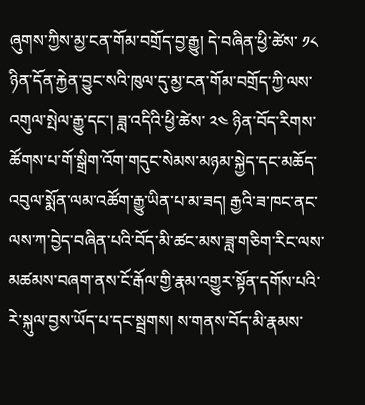ཞུགས་ཀྱིས་མྱ་ངན་གོམ་བགྲོད་བྱ་རྒྱུ། དེ་བཞིན་ཕྱི་ཚེས་ ༡༨ ཉིན་དོན་རྐྱེན་བྱུང་སའི་ཁུལ་དུ་མྱ་ངན་གོམ་བགྲོད་ཀྱི་ལས་འགུལ་སྤེལ་རྒྱུ་དང་། ཟླ་འདིའི་ཕྱི་ཚེས་ ༢༤ ཉིན་བོད་རིགས་ཚོགས་པ་གོ་སྒྲིག་འོག་གདུང་སེམས་མཉམ་སྐྱེད་དང་མཆོད་འབུལ་སྨོན་ལམ་འཚོག་རྒྱུ་ཡིན་པ་མ་ཟད། རྒྱའི་ཟ་ཁང་ནང་ལས་ཀ་བྱེད་བཞིན་པའི་བོད་མི་ཚང་མས་ཟླ་གཅིག་རིང་ལས་མཚམས་བཞག་ནས་ངོ་རྒོལ་གྱི་རྣམ་འགྱུར་སྟོན་དགོས་པའི་རེ་སྐུལ་བྱས་ཡོད་པ་དང་སྦྲགས། ས་གནས་བོད་མི་རྣམས་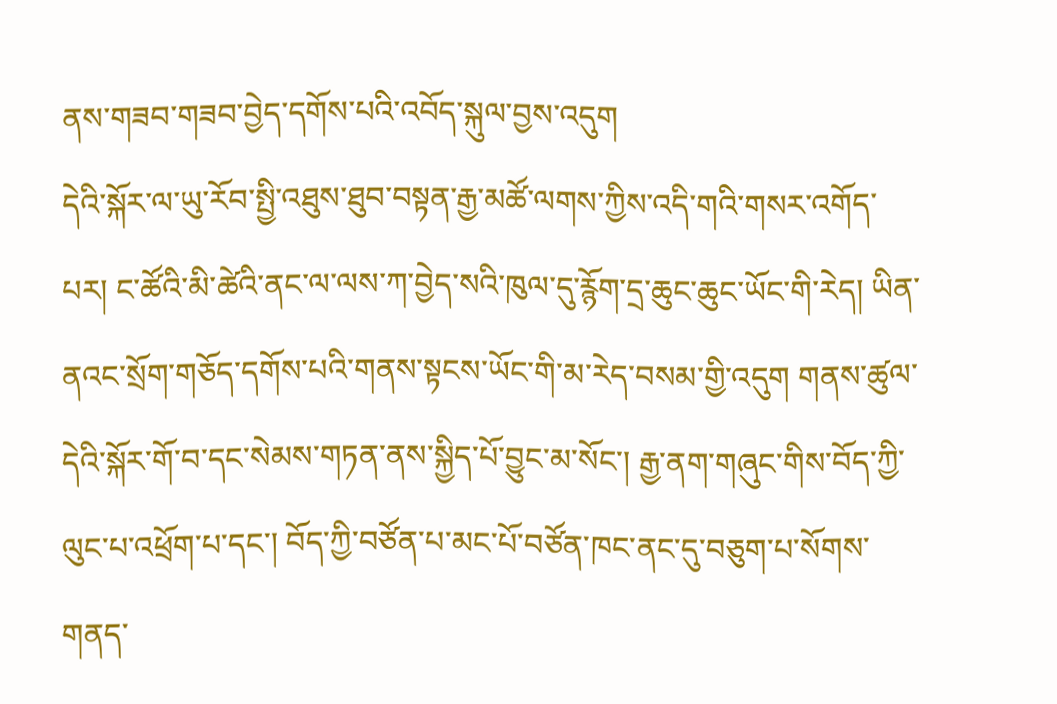ནས་གཟབ་གཟབ་བྱེད་དགོས་པའི་འབོད་སྐུལ་བྱས་འདུག
དེའི་སྐོར་ལ་ཡུ་རོབ་སྤྱི་འཐུས་ཐུབ་བསྟན་རྒྱ་མཚོ་ལགས་ཀྱིས་འདི་གའི་གསར་འགོད་པར། ང་ཚོའི་མི་ཚེའི་ནང་ལ་ལས་ཀ་བྱེད་སའི་ཁུལ་དུ་རྙོག་དྲ་ཆུང་ཆུང་ཡོང་གི་རེད། ཡིན་ནའང་སྲོག་གཅོད་དགོས་པའི་གནས་སྟངས་ཡོང་གི་མ་རེད་བསམ་གྱི་འདུག གནས་ཚུལ་དེའི་སྐོར་གོ་བ་དང་སེམས་གཏན་ནས་སྐྱིད་པོ་བྱུང་མ་སོང་། རྒྱ་ནག་གཞུང་གིས་བོད་ཀྱི་ལུང་པ་འཕྲོག་པ་དང་། བོད་ཀྱི་བཙོན་པ་མང་པོ་བཙོན་ཁང་ནང་དུ་བཅུག་པ་སོགས་གནད་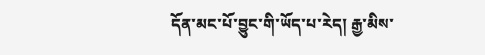དོན་མང་པོ་བྱུང་གི་ཡོད་པ་རེད། རྒྱ་མིས་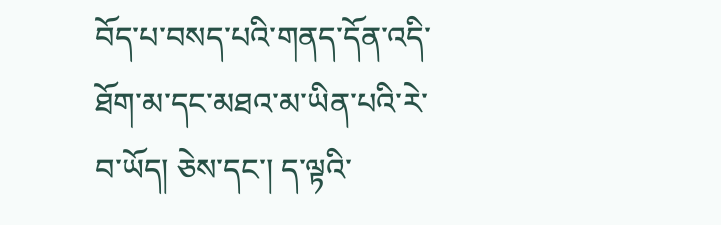བོད་པ་བསད་པའི་གནད་དོན་འདི་ཐོག་མ་དང་མཐའ་མ་ཡིན་པའི་རེ་བ་ཡོད། ཅེས་དང་། ད་ལྟའི་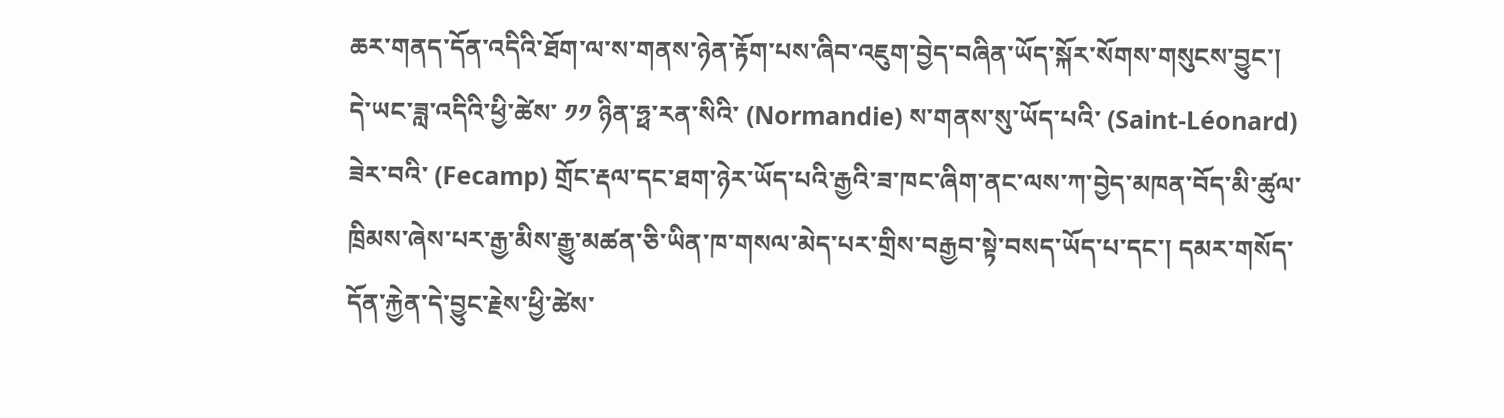ཆར་གནད་དོན་འདིའི་ཐོག་ལ་ས་གནས་ཉེན་རྟོག་པས་ཞིབ་འཇུག་བྱེད་བཞིན་ཡོད་སྐོར་སོགས་གསུངས་བྱུང་།
དེ་ཡང་ཟླ་འདིའི་ཕྱི་ཚེས་ ༡༡ ཉིན་ཧྥ་རན་སིའི་ (Normandie) ས་གནས་སུ་ཡོད་པའི་ (Saint-Léonard) ཟེར་བའི་ (Fecamp) གྲོང་རྡལ་དང་ཐག་ཉེར་ཡོད་པའི་རྒྱའི་ཟ་ཁང་ཞིག་ནང་ལས་ཀ་བྱེད་མཁན་བོད་མི་ཚུལ་ཁྲིམས་ཞེས་པར་རྒྱ་མིས་རྒྱུ་མཚན་ཅི་ཡིན་ཁ་གསལ་མེད་པར་གྲིས་བརྒྱབ་སྟེ་བསད་ཡོད་པ་དང་། དམར་གསོད་དོན་རྐྱེན་དེ་བྱུང་རྗེས་ཕྱི་ཚེས་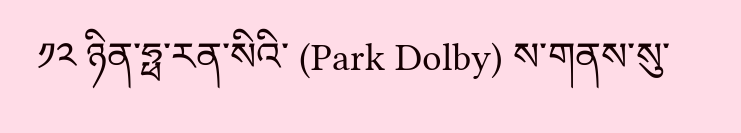༡༢ ཉིན་ཧྥ་རན་སིའི་ (Park Dolby) ས་གནས་སུ་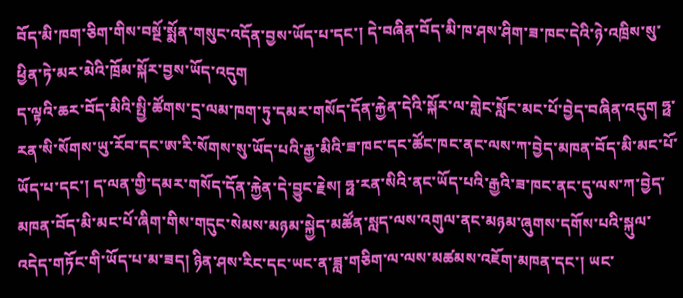བོད་མི་ཁག་ཅིག་གིས་བསྔོ་སྨོན་གསུང་འདོན་བྱས་ཡོད་པ་དང་། དེ་བཞིན་བོད་མི་ཁ་ཤས་ཤིག་ཟ་ཁང་དེའི་ཉེ་འཁྲིས་སུ་ཕྱིན་ཏེ་མར་མེའི་ཁྲོམ་སྐོར་བྱས་ཡོད་འདུག
ད་ལྟའི་ཆར་བོད་མིའི་སྤྱི་ཚོགས་དྲ་ལམ་ཁག་ཏུ་དམར་གསོད་དོན་རྐྱེན་དེའི་སྐོར་ལ་གླེང་སློང་མང་པོ་བྱེད་བཞིན་འདུག ཧྥ་རན་སི་སོགས་ཡུ་རོབ་དང་ཨ་རི་སོགས་སུ་ཡོད་པའི་རྒྱ་མིའི་ཟ་ཁང་དང་ཚོང་ཁང་ནང་ལས་ཀ་བྱེད་མཁན་བོད་མི་མང་པོ་ཡོད་པ་དང་། ད་ལན་གྱི་དམར་གསོད་དོན་རྐྱེན་དེ་བྱུང་རྗེས། ཧྥ་རན་སིའི་ནང་ཡོད་པའི་རྒྱའི་ཟ་ཁང་ནང་དུ་ལས་ཀ་བྱེད་མཁན་བོད་མི་མང་པོ་ཞིག་གིས་གདུང་སེམས་མཉམ་སྐྱེད་མཚོན་སླད་ལས་འགུལ་ནང་མཉམ་ཞུགས་དགོས་པའི་སྐུལ་འདེད་གཏོང་གི་ཡོད་པ་མ་ཟད། ཉིན་ཤས་རིང་དང་ཡང་ན་ཟླ་གཅིག་ལ་ལས་མཚམས་འཇོག་མཁན་དང་། ཡང་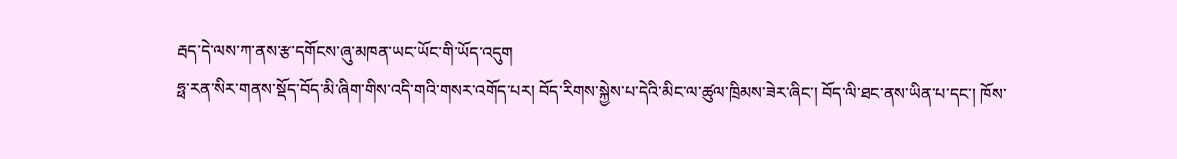རྦད་དེ་ལས་ཀ་ནས་རྩ་དགོངས་ཞུ་མཁན་ཡང་ཡོང་གི་ཡོད་འདུག
ཧྥ་རན་སིར་གནས་སྡོད་བོད་མི་ཞིག་གིས་འདི་གའི་གསར་འགོད་པར། བོད་རིགས་སྐྱེས་པ་དེའི་མིང་ལ་ཚུལ་ཁྲིམས་ཟེར་ཞིང་། བོད་ལི་ཐང་ནས་ཡིན་པ་དང་། ཁོས་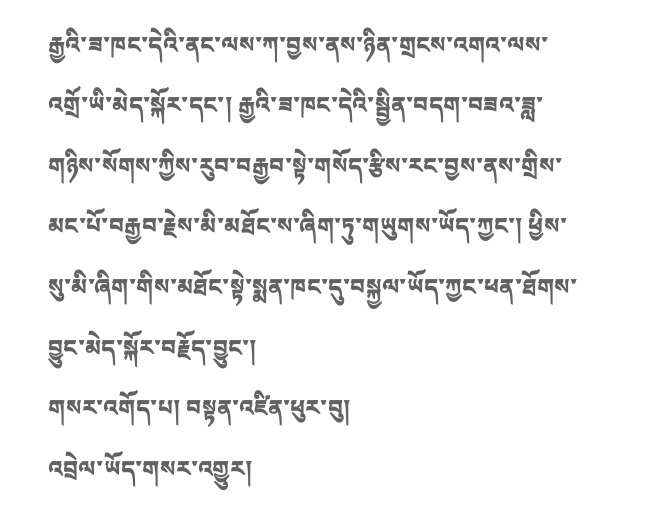རྒྱའི་ཟ་ཁང་དེའི་ནང་ལས་ཀ་བྱས་ནས་ཉིན་གྲངས་འགའ་ལས་འགྲོ་ཡི་མེད་སྐོར་དང་། རྒྱའི་ཟ་ཁང་དེའི་སྦྱིན་བདག་བཟའ་ཟླ་གཉིས་སོགས་ཀྱིས་རུབ་བརྒྱབ་སྟེ་གསོད་རྩིས་རང་བྱས་ནས་གྲིས་མང་པོ་བརྒྱབ་རྗེས་མི་མཐོང་ས་ཞིག་ཏུ་གཡུགས་ཡོད་ཀྱང་། ཕྱིས་སུ་མི་ཞིག་གིས་མཐོང་སྟེ་སྨན་ཁང་དུ་བསྐྱལ་ཡོད་ཀྱང་ཕན་ཐོགས་བྱུང་མེད་སྐོར་བརྗོད་བྱུང་།
གསར་འགོད་པ། བསྟན་འཛིན་ཕུར་བུ།
འབྲེལ་ཡོད་གསར་འགྱུར།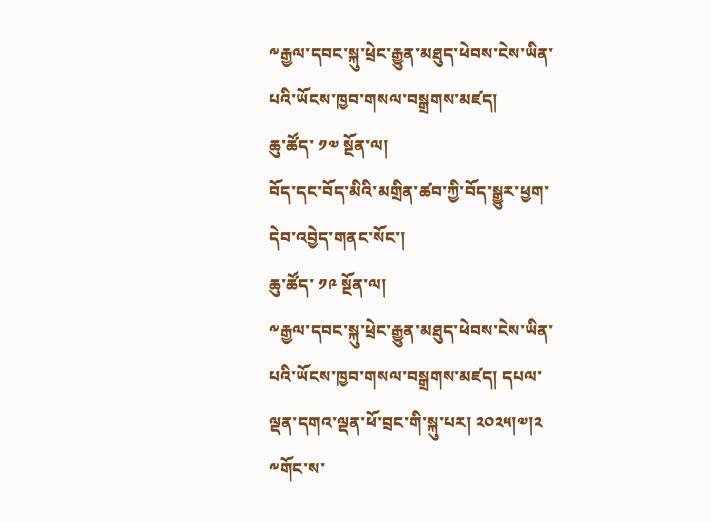༸རྒྱལ་དབང་སྐུ་ཕྲེང་རྒྱུན་མཐུད་ཕེབས་ངེས་ཡིན་པའི་ཡོངས་ཁྱབ་གསལ་བསྒྲགས་མཛད།
ཆུ་ཚོད་ ༡༧ སྔོན་ལ།
བོད་དང་བོད་མིའི་མགྲིན་ཚབ་ཀྱི་བོད་སྒྱུར་ཕྱག་དེབ་འབྱེད་གནང་སོང་།
ཆུ་ཚོད་ ༡༩ སྔོན་ལ།
༸རྒྱལ་དབང་སྐུ་ཕྲེང་རྒྱུན་མཐུད་ཕེབས་ངེས་ཡིན་པའི་ཡོངས་ཁྱབ་གསལ་བསྒྲགས་མཛད། དཔལ་ལྡན་དགའ་ལྡན་ཕོ་བྲང་གི་སྐུ་པར། ༢༠༢༥།༧།༢
༸གོང་ས་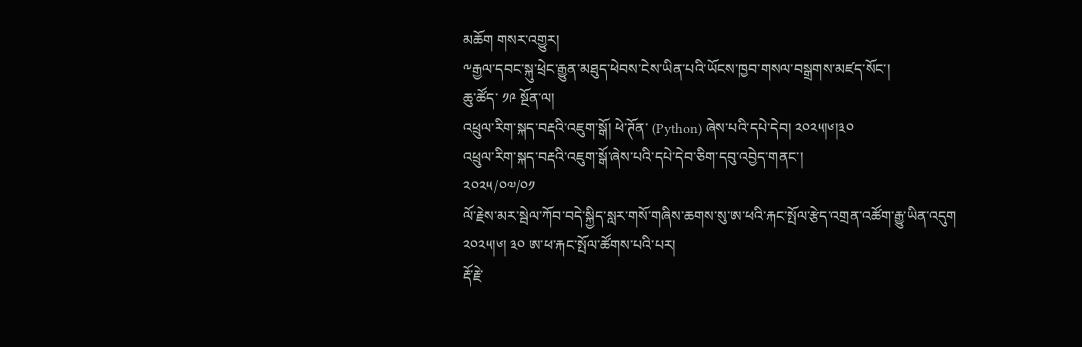མཆོག གསར་འགྱུར།
༸རྒྱལ་དབང་སྐུ་ཕྲེང་རྒྱུན་མཐུད་ཕེབས་ངེས་ཡིན་པའི་ཡོངས་ཁྱབ་གསལ་བསྒྲགས་མཛད་སོང་།
ཆུ་ཚོད་ ༡༩ སྔོན་ལ།
འཕྲུལ་རིག་སྐད་བརྡའི་འཇུག་སྒོ། ཕེ་ཊོན་ (Python) ཞེས་པའི་དཔེ་དེབ། ༢༠༢༥།༦།༣༠
འཕྲུལ་རིག་སྐད་བརྡའི་འཇུག་སྒོ་ཞེས་པའི་དཔེ་དེབ་ཅིག་དབུ་འབྱེད་གནང་།
༢༠༢༥/༠༧/༠༡
ལོ་རྗེས་མར་སྦེལ་ཀོབ་བདེ་སྐྱིད་སླར་གསོ་གཞིས་ཆགས་སུ་ཨ་ཕའི་རྐང་སྤོལ་རྩེད་འགྲན་འཚོག་རྒྱུ་ཡིན་འདུག ༢༠༢༥།༦། ༣༠ ཨ་ཕ་རྐང་སྤོལ་ཚོགས་པའི་པར།
རྡོ་རྗེ་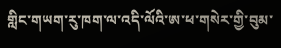གླིང་གཡག་རུ་ཁག་ལ་འདི་ལོའི་ཨ་ཕ་གསེར་གྱི་བུམ་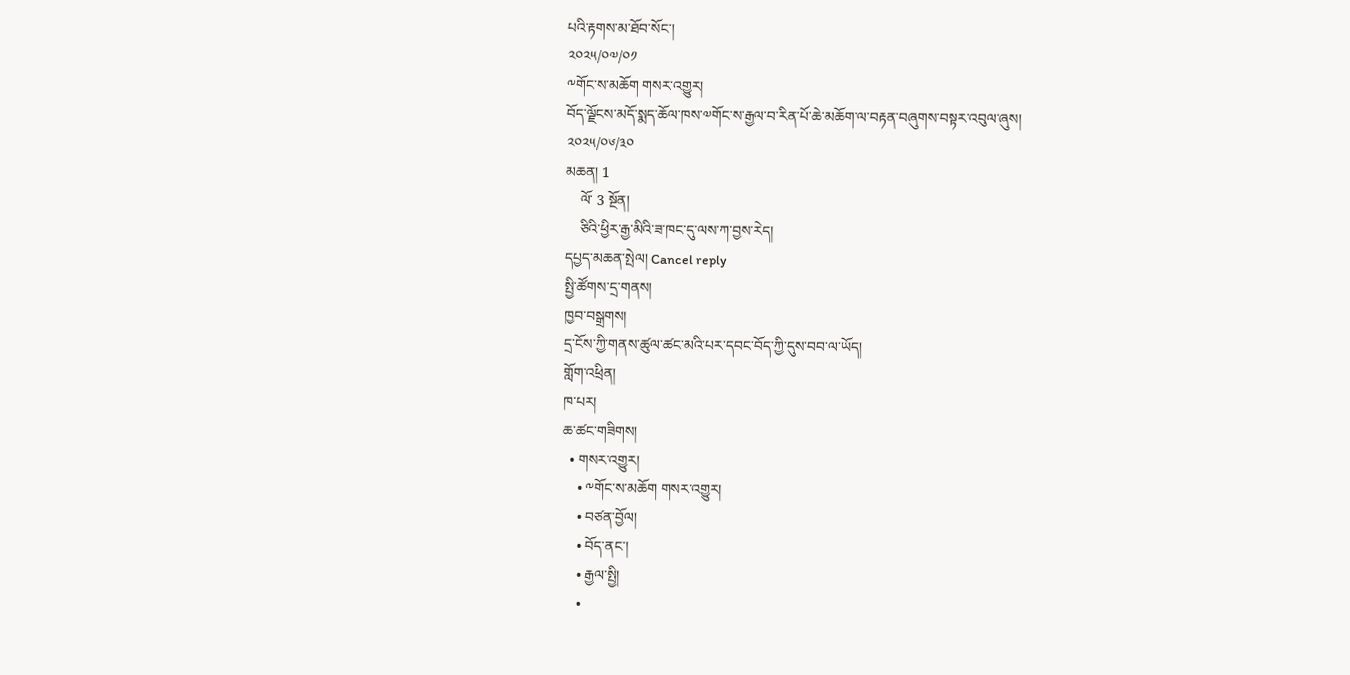པའི་རྟགས་མ་ཐོབ་སོང་།
༢༠༢༥/༠༧/༠༡
༸གོང་ས་མཆོག གསར་འགྱུར།
བོད་ལྗོངས་མདོ་སྨད་ཆོལ་ཁས་༧གོང་ས་རྒྱལ་བ་རིན་པོ་ཆེ་མཆོག་ལ་བརྟན་བཞུགས་བསྟར་འབུལ་ཞུས།
༢༠༢༥/༠༦/༣༠
མཆན། 1
    ལོ་ 3 སྔོན།
    ཅིའི་ཕྱིར་རྒྱ་མིའི་ཟ་ཁང་དུ་ལས་ཀ་བྱས་རེད།
དཔྱད་མཆན་སྤེལ། Cancel reply
སྤྱི་ཚོགས་དྲ་གནས།
ཁྱབ་བསྒྲགས།
དྲ་ངོས་ཀྱི་གནས་ཚུལ་ཚང་མའི་པར་དབང་བོད་ཀྱི་དུས་བབ་ལ་ཡོད།
གློག་འཕྲིན།
ཁ་པར།
ཆ་ཚང་གཟིགས།
  • གསར་འགྱུར།
    • ༸གོང་ས་མཆོག གསར་འགྱུར།
    • བཙན་བྱོལ།
    • བོད་ནང་།
    • རྒྱལ་སྤྱི།
    •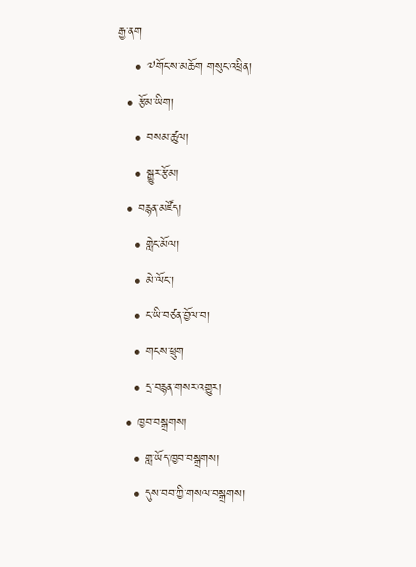རྒྱ་ནག
    • ༧གོང་ས་མཆོག གསུང་འཕྲིན།
  • རྩོམ་ཡིག།
    • བསམ་ཚུལ།
    • སྒྱུར་རྩོམ།
  • བརྙན་མཛོད།
    • གླེང་མོལ།
    • མེ་ལོང་།
    • ང་ཡི་བཙན་བྱོལ་བ།
    • གངས་ཕྲུག
    • དྲ་བརྙན་གསར་འགྱུར།
  • ཁྱབ་བསྒྲགས།
    • གླ་ཡོད་ཁྱབ་བསྒྲགས།
    • དུས་བབ་ཀྱི་གསལ་བསྒྲགས།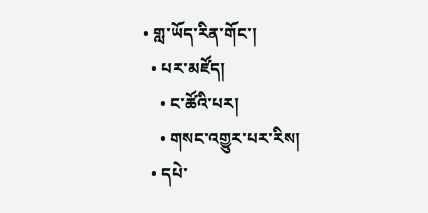• གླ་ཡོད་རིན་གོང་།
  • པར་མཛོད།
    • ང་ཚོའི་པར།
    • གསང་འགྱུར་པར་རིས།
  • དཔེ་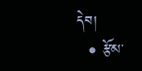དེབ།
  • རྩོམ་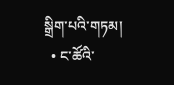སྒྲིག་པའི་གཏམ།
  • ང་ཚོའི་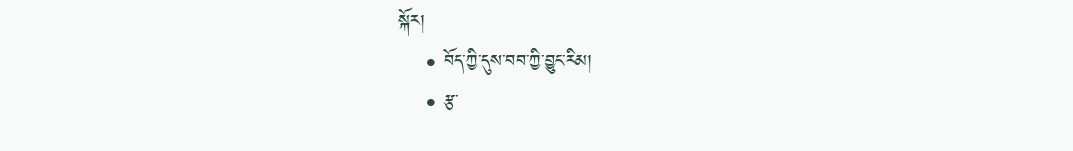སྐོར།
    • བོད་ཀྱི་དུས་བབ་ཀྱི་བྱུང་རིམ།
    • རྩ་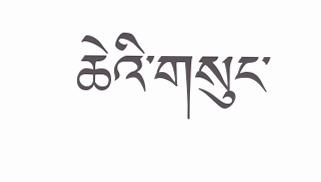ཆེའི་གསུང་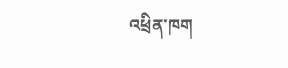འཕྲིན་ཁག